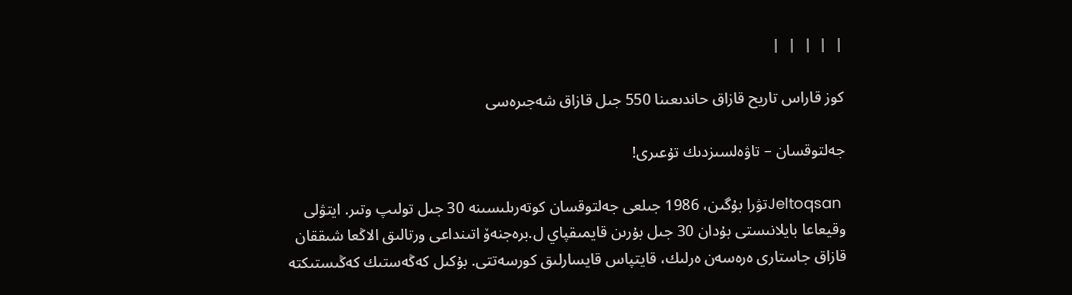|  |  |  |  |

كوز قاراس تاريح قازاق حاندىعىنا 550 جىل قازاق شەجىرەسى

جەلتوقسان – تاۋەلسىزدىك تۇعىرى!

 Jeltoqsanتۋرا بۇگىن، 1986 جىلعى جەلتوقسان كوتەرىلىسىنە 30 جىل تولىپ وتىر. ايتۋلى وقيعاعا بايلانىستى بۇدان 30 جىل بۇرىن قايمىقپاي ل.برەجنەۆ اتىنداعى ورتالىق الاڭعا شىققان قازاق جاستارى ەرەسەن ەرلىك، قايتپاس قايسارلىق كورسەتتى. بۇكىل كەڭەستىك كەڭىستىكتە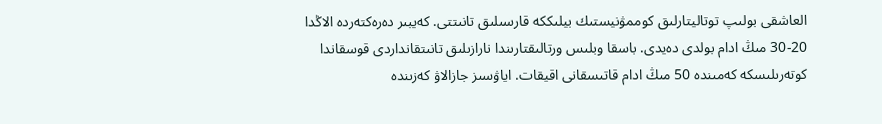العاشقى بولىپ توتاليتارلىق كوممۋنيستىك بيلىككە قارسىلىق تانىتتى. كەيبىر دەرەكتەردە الاڭدا 20-30 مىڭ ادام بولدى دەيدى. باسقا وبلىس ورتالىقتارىندا نارازىلىق تانىتقانداردى قوسقاندا كوتەرىلىسكە كەمىندە 50 مىڭ ادام قاتىسقانى اقيقات. اياۋسىز جازالاۋ كەزىندە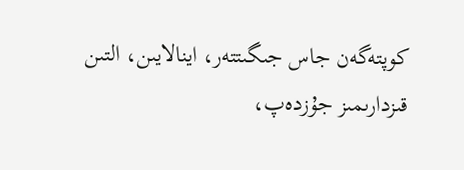كوپتەگەن جاس جىگىتتەر، اينالايىن، التىن قىزدارىمىز جۇزدەپ،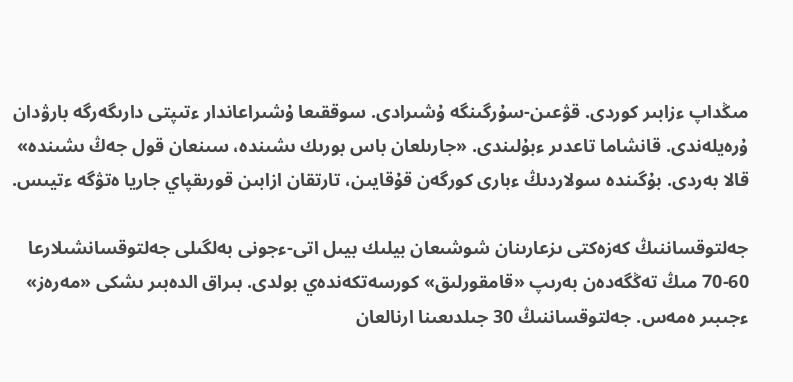مىڭداپ ءزابىر كوردى. قۋعىن-سۇرگىنگە ۇشىرادى. سوققىعا ۇشىراعاندار ءتىپتى دارىگەرگە بارۋدان ۇرەيلەندى. قانشاما تاعدىر ءبۇلىندى. «جارىلعان باس بورىك ىشىندە، سىنعان قول جەڭ ىشىندە» قالا بەردى. بۇگىندە سولاردىڭ ءبارى كورگەن قۇقايىن، تارتقان ازابىن قورىقپاي جاريا ەتۋگە ءتيىس.

جەلتوقساننىڭ كەزەكتى ىزعارىنان شوشىعان بيلىك بيىل اتى-ءجونى بەلگىلى جەلتوقسانشىلارعا 60-70 مىڭ تەڭگەدەن بەرىپ «قامقورلىق» كورسەتكەندەي بولدى. بىراق الدەبىر ىشكى «مەرەز» ءجىبىر ەمەس. جەلتوقساننىڭ 30 جىلدىعىنا ارنالعان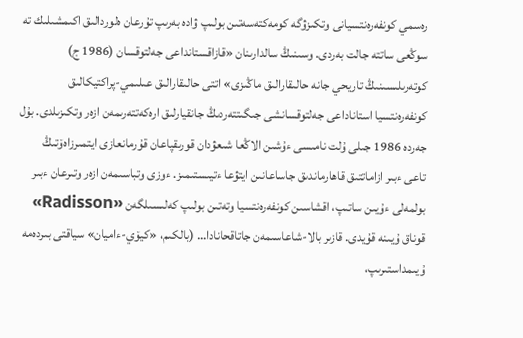رەسمي كونفەرەنتسيانى وتكىزۋگە كومەكتەسەتىن بولىپ ۋادە بەرىپ تۇرعان ەلوردالىق اكىمشىلىك تە سوڭعى ساتتە جالت بەردى. وسىنىڭ سالدارىنان «قازاقستانداعى جەلتوقسان (1986 ج) كوتەرىلىسىنىڭ تاريحي جانە حالىقارالىق ماڭىزى» اتتى حالىقارالىق عىلىمي-پراكتيكالىق كونفەرەنتسيا استاناداعى جەلتوقسانشى جىگىتتەردىڭ جانقيارلىق ارەكەتتەرىمەن ازەر وتكىزىلدى. بۇل جەردە 1986 جىلى ۇلت نامىسى ءۇشىن الاڭعا شىعۋدان قورىقپاعان قۇرمانعازى ايتمىرزاەۆتىڭ تاعى ءبىر ازاماتتىق قاھارماندىق جاساعانىن ايتۋعا ءتيىستىمىز. ءوزى وتباسىمەن ازەر وتىرعان ءبىر بولمەلى ءۇيىن ساتىپ، اقشاسىن كونفەرەنتسيا وتەتىن بولىپ كەلىسىلگەن «Radisson» قوناق ۇيىنە قۇيدى. قازىر بالا-شاعاسىمەن جاتاقحانادا… (بالكىم، «كيۆي-ءاميان» سياقتى بىردەمە ۇيىمداستىرىپ،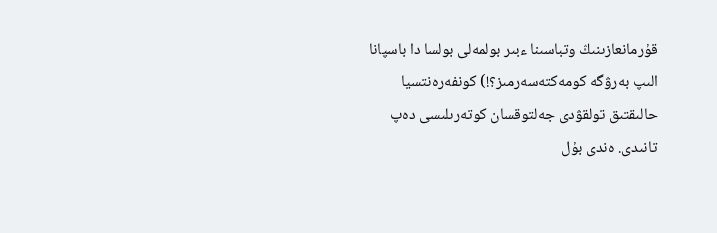قۇرمانعازىنىڭ وتباسىنا ءبىر بولمەلى بولسا دا باسپانا الىپ بەرۋگە كومەكتەسەرمىز؟!) كونفەرەنتسيا حالىقتىق تولقۋدى جەلتوقسان كوتەرىلىسى دەپ تانىدى. ەندى بۇل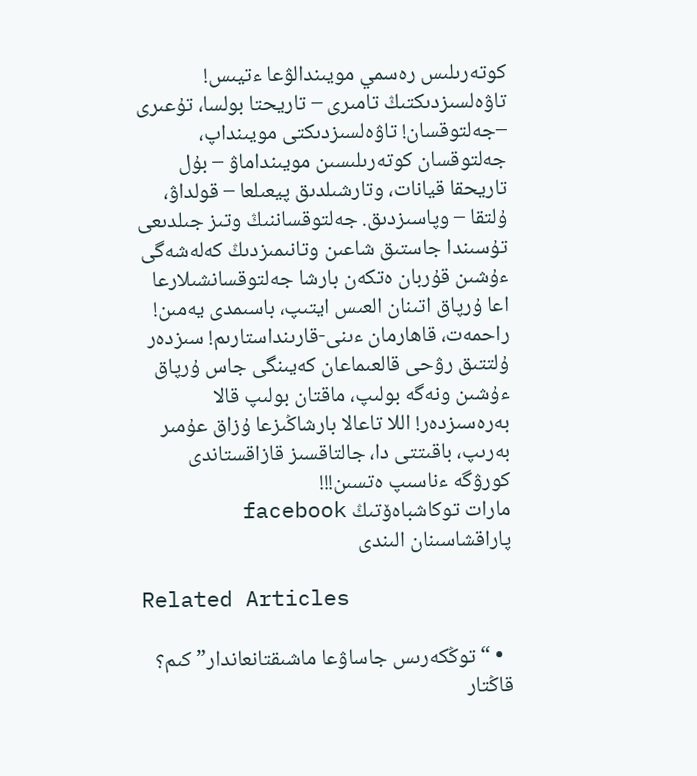كوتەرىلىس رەسمي مويىندالۋعا ءتيىس! تاۋەلسىزدىكتىڭ تامىرى – تاريحتا بولسا، تۇعىرى –جەلتوقسان! تاۋەلسىزدىكتى مويىنداپ، جەلتوقسان كوتەرىلىسىن مويىنداماۋ – بۇل تاريحقا قيانات، وتارشىلدىق پيعىلعا – قولداۋ، ۇلتقا – وپاسىزدىق. جەلتوقساننىڭ وتىز جىلدىعى تۇسىندا جاستىق شاعىن وتانىمىزدىڭ كەلەشەگى ءۇشىن قۇربان ەتكەن بارشا جەلتوقسانشىلارعا اعا ۇرپاق اتىنان العىس ايتىپ، باسىمدى يەمىن! راحمەت، قاھارمان ءىنى-قارىنداستارىم! سىزدەر ۇلتتىق رۋحى قالعىماعان كەيىنگى جاس ۇرپاق ءۇشىن ونەگە بولىپ، ماقتان بولىپ قالا بەرەسىزدەر! اللا تاعالا بارشاڭىزعا ۇزاق عۇمىر بەرىپ، باقىتتى دا، جالتاقسىز قازاقستاندى كورۋگە ءناسىپ ەتسىن!!!
مارات توكاشباەۆتىڭ facebook پاراقشاسىنان الىندى

Related Articles

  • “توڭكەرىس جاساۋعا ماشىقتانعاندار” كىم؟ قاڭتار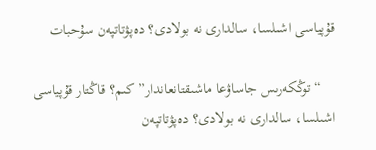قۇپياسى اشىلسا، سالدارى نە بولادى؟ دەپۋتاتپەن سۇحبات

    “توڭكەرىس جاساۋعا ماشىقتانعاندار” كىم؟ قاڭتار قۇپياسى اشىلسا، سالدارى نە بولادى؟ دەپۋتاتپەن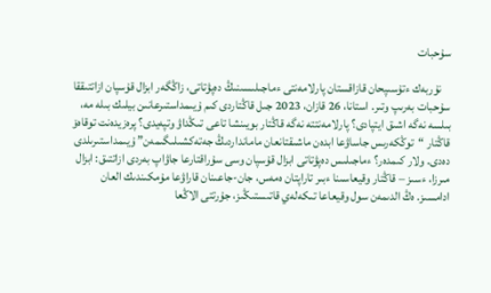سۇحبات

    نۇربەك ءتۇسىپحان قازاقستان پارلامەنتى ءماجىلىسىنىڭ دەپۋتاتى، زاڭگەر ابزال قۇسپان ازاتتىققا سۇحبات بەرىپ وتىر. استانا، 26 قازان، 2023 جىل قاڭتاردى كىم ۇيىمداستىرعانىن بيلىك بىلە مە، بىلسە نەگە اشىق ايتپادى؟ پارلامەنتتە نەگە قاڭتار بويىنشا تاعى تىڭداۋ وتپەيدى؟ پرەزيدەنت توقاەۆ قاڭتار “توڭكەرىس جاساۋعا ابدەن ماشىقتانعان مامانداردىڭ جەتەكشىلىگىمەن” ۇيىمداستىرىلدى دەدى. ولار كىمدەر؟ ءماجىلىس دەپۋتاتى ابزال قۇسپان وسى سۇراقتارعا جاۋاپ بەردى ازاتتىق: ابزال مىرزا، ءسىز – قاڭتار وقيعاسىنا ءبىر تاراپتان ەمەس، جان-جاعىنان قاراۋعا مۇمكىندىك العان ادامسىز. ەڭ الدىمەن سول وقيعاعا تىكەلەي قاتىستىڭىز، جۇرتتى الاڭعا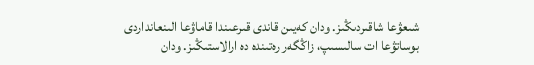شىعۋعا شاقىردىڭىز. ودان كەيىن قاندى قىرعىندا قاماۋعا الىنعانداردى بوساتۋعا ات سالىسىپ، زاڭگەر رەتىندە دە ارالاستىڭىز. ودان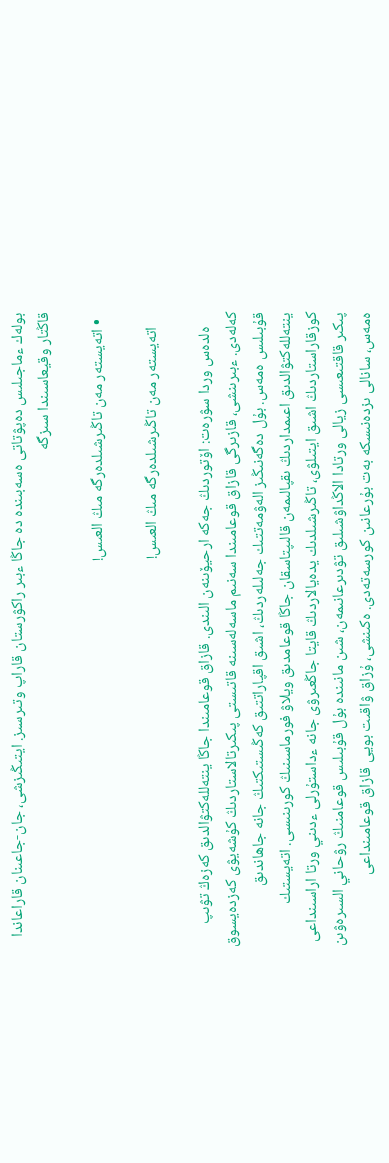بولەك ءماجىلىس دەپۋتاتى ەسەبىندە دە جاڭا ءبىر راكۋرستان قاراپ وتىرسىز. ايتىڭىزشى، جان-جاعىنان قاراعاندا قاڭتار وقيعاسىندا سىزگە

  • اتەيستەر مەن تاڭىرشىلدەرگە مىڭ العىس!

    اتەيستەر مەن تاڭىرشىلدەرگە مىڭ العىس!

    ەلدەس وردا سۋرەت: اۆتوردىڭ جەكە ارحيۆىنەن الىندى. قازاق قوعامىندا جاڭا ينتەللەكتۋالدىق كەزەڭ تۋىپ كەلەدى. ءبىرىنشى، قازىرگى قازاق قوعامىندا سەنىم ماسەلەسىنە قاتىستى پىكىرتالاستاردىڭ كۇشەيۋى كەزدەيسوق قۇبىلىس ەمەس. بۇل دەگەنىڭىز الەۋمەتتىك جەلىلەردىڭ، اشىق اقپاراتتىق كەڭىستىكتىڭ جانە جاھاندىق ينتەللەكتۋالدىق اعىمداردىڭ ىقپالىمەن قالىپتاسقان جاڭا قوعامدىق ويلاۋ فورماسىنىڭ كورىنىسى. اتەيستىك كوزقاراستاردىڭ اشىق ايتىلۋى، تاڭىرشىلدىك يدەيالاردىڭ قايتا جاڭعىرۋى جانە ءداستۇرلى ءدىني ورتا اراسىنداعى پىكىر قاقتىعىسى زيالى ورتادا الاڭداۋشىلىق تۋدىرعانىمەن، شىن مانىندە بۇل قۇبىلىس قوعامنىڭ رۋحاني السىرەۋىن ەمەس، سانالى ىزدەنىسكە بەت بۇرعانىن كورسەتەدى. ەكىنشى، ۇزاق ۋاقىت بويى قازاق قوعامىنداعى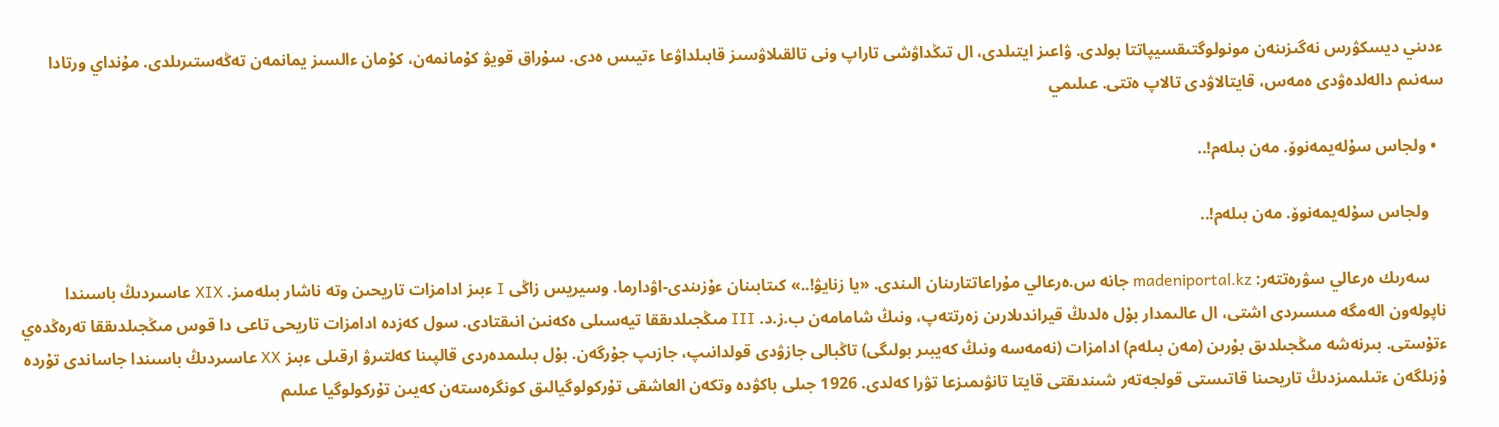ءدىني ديسكۋرس نەگىزىنەن مونولوگتىقسيپاتتا بولدى. ۋاعىز ايتىلدى، ال تىڭداۋشى تاراپ ونى تالقىلاۋسىز قابىلداۋعا ءتيىس ەدى. سۇراق قويۋ كۇمانمەن، كۇمان ءالسىز يمانمەن تەڭەستىرىلدى. مۇنداي ورتادا سەنىم دالەلدەۋدى ەمەس، قايتالاۋدى تالاپ ەتتى. عىلىمي

  • ولجاس سۇلەيمەنوۆ. مەن بىلەم!..

    ولجاس سۇلەيمەنوۆ. مەن بىلەم!..

    سەرىك ەرعالي سۋرەتتەر: madeniportal.kz جانە س.ەرعالي مۇراعاتتارىنان الىندى. «يا زنايۋ!..» كىتابىنان ءۇزىندى-اۋدارما. وسيريس زاڭى I ءبىز ادامزات تاريحىن وتە ناشار بىلەمىز. XIX عاسىردىڭ باسىندا ناپولەون الەمگە مىسىردى اشتى، ال عالىمدار بۇل ەلدىڭ قيراندىلارىن زەرتتەپ، ونىڭ شامامەن ب.ز.د. III مىڭجىلدىققا تيەسىلى ەكەنىن انىقتادى. سول كەزدە ادامزات تاريحى تاعى دا قوس مىڭجىلدىققا تەرەڭدەي ءتۇستى. بىرنەشە مىڭجىلدىق بۇرىن (مەن بىلەم) ادامزات (نەمەسە ونىڭ كەيبىر بولىگى) تاڭبالى جازۋدى قولدانىپ، جازىپ جۇرگەن. بۇل بىلىمدەردى قالپىنا كەلتىرۋ ارقىلى ءبىز XX عاسىردىڭ باسىندا جاساندى تۇردە ۇزىلگەن ءتىلىمىزدىڭ تاريحىنا قاتىستى قولجەتەر شىندىقتى قايتا تانۋىمىزعا تۋرا كەلدى. 1926 جىلى باكۋدە وتكەن العاشقى تۇركولوگيالىق كونگرەستەن كەيىن تۇركولوگيا عىلىم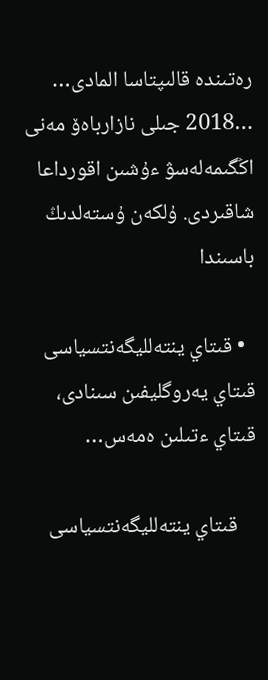رەتىندە قالىپتاسا المادى… …2018 جىلى نازارباەۆ مەنى اڭگىمەلەسۋ ءۇشىن اقورداعا شاقىردى. ۇلكەن ۇستەلدىڭ باسىندا

  • قىتاي ينتەلليگەنتسياسى قىتاي يەروگليفىن سىنادى، قىتاي ءتىلىن ەمەس…

    قىتاي ينتەلليگەنتسياسى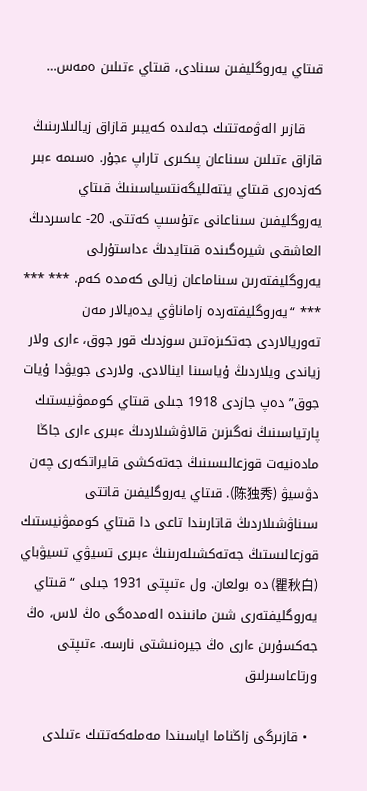قىتاي يەروگليفىن سىنادى، قىتاي ءتىلىن ەمەس…

    قازىر الەۋمەتتىك جەلىدە كەيبىر قازاق زيالىلارىنىڭ قازاق ءتىلىن سىناعان پىكىرى تاراپ ءجۇر. ەسىمە ءبىر كەزدەرى قىتاي ينتەلليگەنتسياسىنىڭ قىتاي يەروگليفىن سىناعانى ءتۇسىپ كەتتى. 20- عاسىردىڭ العاشقى شيرەگىندە قىتايدىڭ ءداستۇرلى يەروگليفتەرىن سىناماعان زيالى كەمدە كەم. *** *** *** “يەروگليفتەردە زاماناۋي يدەيالار مەن تەوريالاردى جەتكىزەتىن سوزدىك قور جوق، ءارى ولار زياندى ويلاردىڭ ۇياسىنا اينالادى. ولاردى جويۋدا ۇيات جوق” دەپ جازدى 1918 جىلى قىتاي كوممۋنيستىك پارتياسىنىڭ نەگىزىن قالاۋشىلاردىڭ ءبىرى ءارى جاڭا مادەنيەت قوزعالىسىنىڭ جەتەكشى قايراتكەرى چەن دۋسيۋ (陈独秀). قىتاي يەروگليفىن قاتتى سىناۋشىلاردىڭ قاتارىندا تاعى دا قىتاي كوممۋنيستىك قوزعالىستىڭ جەتەكشىلەرىنىڭ ءبىرى تسيۋي تسيۋباي (瞿秋白) دە بولعان. ول ءتىپتى 1931 جىلى “قىتاي يەروگليفتەرى شىن مانىندە الەمدەگى ەڭ لاس، ەڭ جەكسۇرىن ءارى ەڭ جيرەنىشتى نارسە. ءتىپتى ورتاعاسىرلىق

  • قازىرگى زاڭناما اياسىندا مەملەكەتتىك ءتىلدى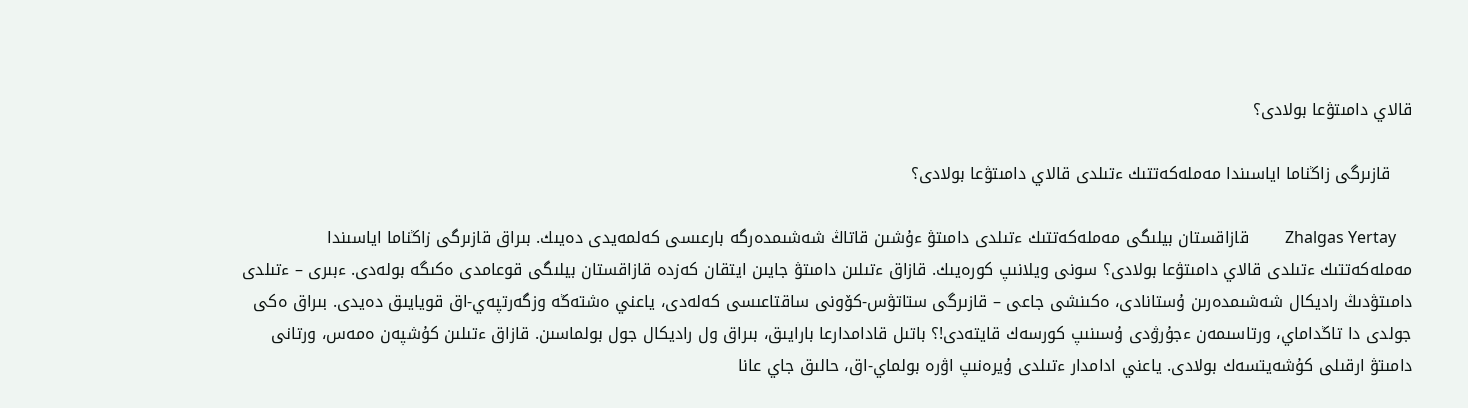قالاي دامىتۋعا بولادى؟

    قازىرگى زاڭناما اياسىندا مەملەكەتتىك ءتىلدى قالاي دامىتۋعا بولادى؟

    Zhalgas Yertay         قازاقستان بيلىگى مەملەكەتتىك ءتىلدى دامىتۋ ءۇشىن قاتاڭ شەشىمدەرگە بارعىسى كەلمەيدى دەيىك. بىراق قازىرگى زاڭناما اياسىندا مەملەكەتتىك ءتىلدى قالاي دامىتۋعا بولادى؟ سونى ويلانىپ كورەيىك. قازاق ءتىلىن دامىتۋ جايىن ايتقان كەزدە قازاقستان بيلىگى قوعامدى ەكىگە بولەدى. ءبىرى – ءتىلدى دامىتۋدىڭ راديكال شەشىمدەرىن ۇستانادى، ەكىنشى جاعى – قازىرگى ستاتۋس-كۆونى ساقتاعىسى كەلەدى، ياعني ەشتەڭە وزگەرتپەي-اق قويايىق دەيدى. بىراق ەكى جولدى دا تاڭداماي، ورتاسىمەن ءجۇرۋدى ۇسىنىپ كورسەك قايتەدى!؟ باتىل قادامدارعا بارايىق، بىراق ول راديكال جول بولماسىن. قازاق ءتىلىن كۇشپەن ەمەس، ورتانى دامىتۋ ارقىلى كۇشەيتسەك بولادى. ياعني ادامدار ءتىلدى ۇيرەنىپ اۋرە بولماي-اق، حالىق جاي عانا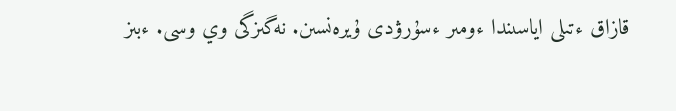قازاق ءتىلى اياسىندا ءومىر ءسۇرۋدى ۇيرەنسىن. نەگىزگى وي وسى. ءبىز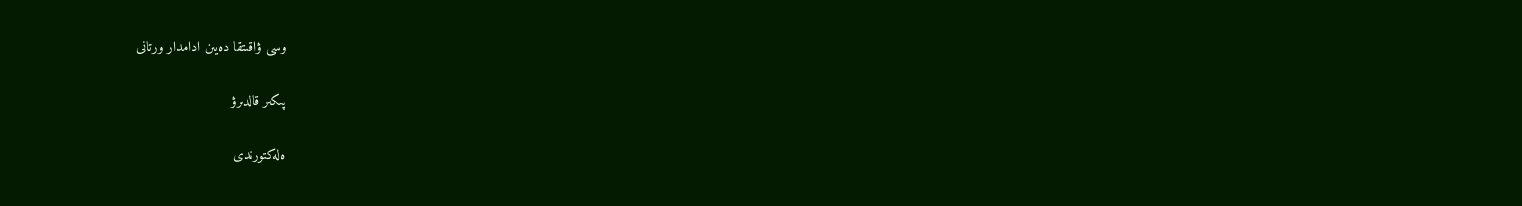وسى ۋاقىتقا دەيىن ادامدار ورتانى

پىكىر قالدىرۋ

ەلەكتورندى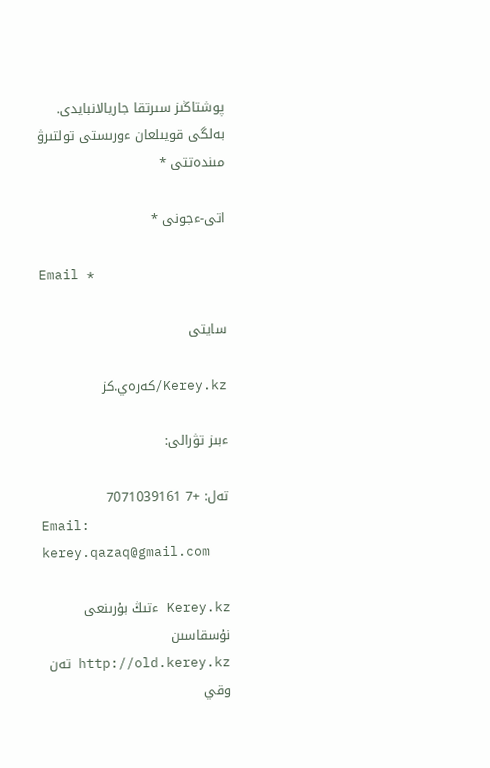پوشتاڭىز سىرتقا جاريالانبايدى. بەلگى قويىلعان ءورىستى تولتىرۋ مىندەتتى *

اتى-ءجونى *

Email *

سايتى

Kerey.kz/كەرەي.كز

ءبىز تۋرالى:

تەل: +7 7071039161
Email: kerey.qazaq@gmail.com

Kerey.kz ءتىڭ بۇرىنعى نۇسقاسىن http://old.kerey.kz تەن وقي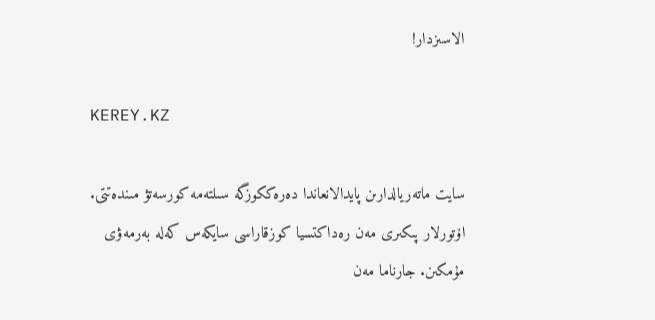الاسىزدار!

KEREY.KZ

سايت ماتەريالدارىن پايدالانعاندا دەرەككوزگە سىلتەمە كورسەتۋ مىندەتتى. اۆتورلار پىكىرى مەن رەداكتسيا كوزقاراسى سايكەس كەلە بەرمەۋى مۇمكىن. جارناما مەن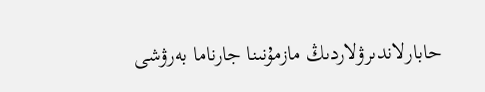حابارلاندىرۋلاردىڭ مازمۇنىنا جارناما بەرۋشى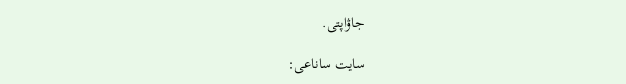جاۋاپتى.

سايت ساناعى: